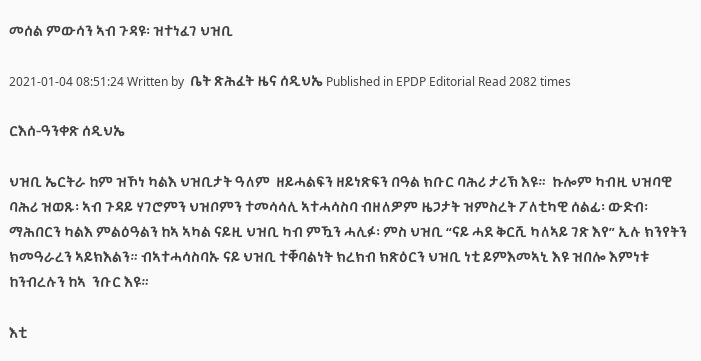መሰል ምውሳን ኣብ ጉዳዩ፡ ዝተነፈገ ህዝቢ

2021-01-04 08:51:24 Written by  ቤት ጽሕፈት ዜና ሰዲህኤ Published in EPDP Editorial Read 2082 times

ርእሰ-ዓንቀጽ ሰዲህኤ

ህዝቢ ኤርትራ ከም ዝኾነ ካልእ ህዝቢታት ዓለም  ዘይሓልፍን ዘይነጽፍን በዓል ክቡር ባሕሪ ታሪኽ እዩ።  ኩሎም ካብዚ ህዝባዊ ባሕሪ ዝወጹ፡ ኣብ ጉዳይ ሃገሮምን ህዝቦምን ተመሳሳሊ ኣተሓሳስባ ብዘለዎም ዜጋታት ዝምስረት ፖለቲካዊ ሰልፊ፡ ውድብ፡ ማሕበርን ካልእ ምልዕዓልን ከኣ ኣካል ናይዚ ህዝቢ ካብ ምዃን ሓሊፉ፡ ምስ ህዝቢ “ናይ ሓደ ቅርሺ ካለኣይ ገጽ እየ” ኢሉ ክንየትን ክመዓራረን ኣይክእልን። ብኣተሓሳስባኡ ናይ ህዝቢ ተቐባልነት ክረክብ ክጽዕርን ህዝቢ ነቲ ይምእመኣኒ እዩ ዝበሎ እምነቱ ከንብረሉን ከኣ  ንቡር እዩ።

እቲ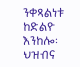ንቀጻልነቱ ከድልዮ እንከሎ፡ ህዝብና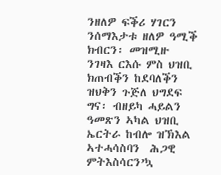ንዘለዎ ፍቕሪ ሃገርን ንሰማእታቱ ዘለዎ ዓሚቕ ክብርን፡ መዝሚዙ  ንገዛእ ርእሱ ምስ ህዝቢ ክጠብቕን ከደባለቕን ዝህቅን ጉጅለ ህግደፍ ግና፡ ብዘይካ ሓይልን ዓመጽን ኣካል ህዝቢ ኤርትራ ከብሎ ዝኽእል ኣተሓሳስባን  ሕጋዊ ምትእስሳርን’ኳ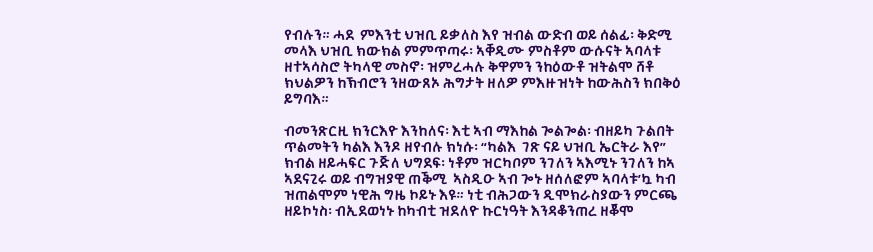የብሉን። ሓደ  ምእንቲ ህዝቢ ይቃለስ እየ ዝብል ውድብ ወይ ሰልፊ፡ ቅድሚ መላእ ህዝቢ ክውክል ምምጥጣሩ፡ ኣቐዲሙ ምስቶም ውሱናት ኣባላቱ ዘተኣሳስሮ ትካላዊ መስኖ፡ ዝምረሓሉ ቅዋምን ንከዕውቶ ዝትልሞ ሸቶ ክህልዎን ከኽብሮን ንዘውጸኦ ሕግታት ዘለዎ ምእዙዝነት ከውሕስን ክበቅዕ ይግባእ።

ብመንጽርዚ ክንርእዮ እንከለና፡ እቲ ኣብ ማእከል ጐልጐል፡ ብዘይካ ጉልበት ጥልመትን ካልእ እንዶ ዘየብሉ ክነሱ፡ “ካልእ  ገጽ ናይ ህዝቢ ኤርትራ እየ” ክብል ዘይሓፍር ጉጅለ ህግደፍ፡ ነቶም ዝርካቦም ንገለን ኣእሚኑ ንገለን ከኣ ኣደናጊሩ ወይ ብግዝያዊ ጠቕሚ  ኣስዲዑ ኣብ ጐኑ ዘሰለፎም ኣባላቱ’ኳ ካብ ዝጠልሞም ነዊሕ ግዜ ኮይኑ እዩ። ነቲ ብሕጋውን ዲሞክራስያውን ምርጫ ዘይኮነስ፡ ብኢደወነኑ ከካብቲ ዝደለዮ ኩርነዓት እንዳቆንጠረ ዘቖሞ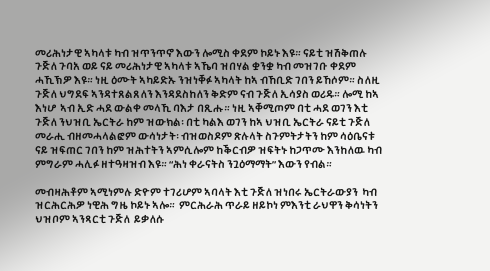መሪሕነታዊ ኣካላቱ ካብ ዝጥንጥኖ እውን ሎሚስ ቀደም ኮይኑ እዩ። ናይቲ ዝሽቅጠሉ ጉጅለ ጉባአ ወይ ናይ መሪሕነታዊ ኣካላቱ ኣኼባ ዝበሃል ቋንቋ ካብ መዝገቡ ቀደም ሓኺኽዎ እዩ። ነዚ ዕሙት ኣካይድኡ ንዝነቐፉ ኣካላት ከኣ ብኸቢድ ገበን ይኸሶም። ስለዚ ጉጅለ ህግደፍ ኣንዳተጸልጸለን እንዳደስከለን ቅድም ናብ ጉጅለ ኢሳያስ ወሪዱ። ሎሚ ከኣ እነሆ  ኣብ ኢድ ሓደ ውልቀ መላኺ ባእታ በጺሑ። ነዚ ኣቐሚጦም በቲ ሓደ ወገን እቲ ጉጅለ ንህዝቢ ኤርትራ ከም ዝውክል፡ በቲ ካልእ ወገን ከኣ ህዝቢ ኤርትራ ናይቲ ጉጅለ መራሒ ብዘመሓላልፎም ውሳነታት፡ ብዝወስዶም ጽሉላት ስጉምትታትን ከም ሳዕቤናቱ ናይ ዝፍጠር ገበን ከም ዝሕተትን ኣምሲሎም ከቕርብዎ ዝፍትኑ ከጋጥሙ እንከለዉ ካብ ምግራም ሓሊፉ ዘተዓዛዝብ እዩ። “ሕነ ቀራናትስ ንጓዕማማት” እውን የብል።

መብዛሕቶም ኣሚነምሉ ድዮም ተገሪሆም ኣባላት እቲ ጉጅለ ዝነበሩ ኤርትራውያን  ካብ ዝርሕርሕዎ ነዊሕ ግዜ ኮይኑ ኣሎ።  ምርሕራሕ ጥራይ ዘይኮነ ምእንቲ ራህዋን ቅሳነትን ህዝቦም ኣንጻርቲ ጉጅለ  ይቃለሱ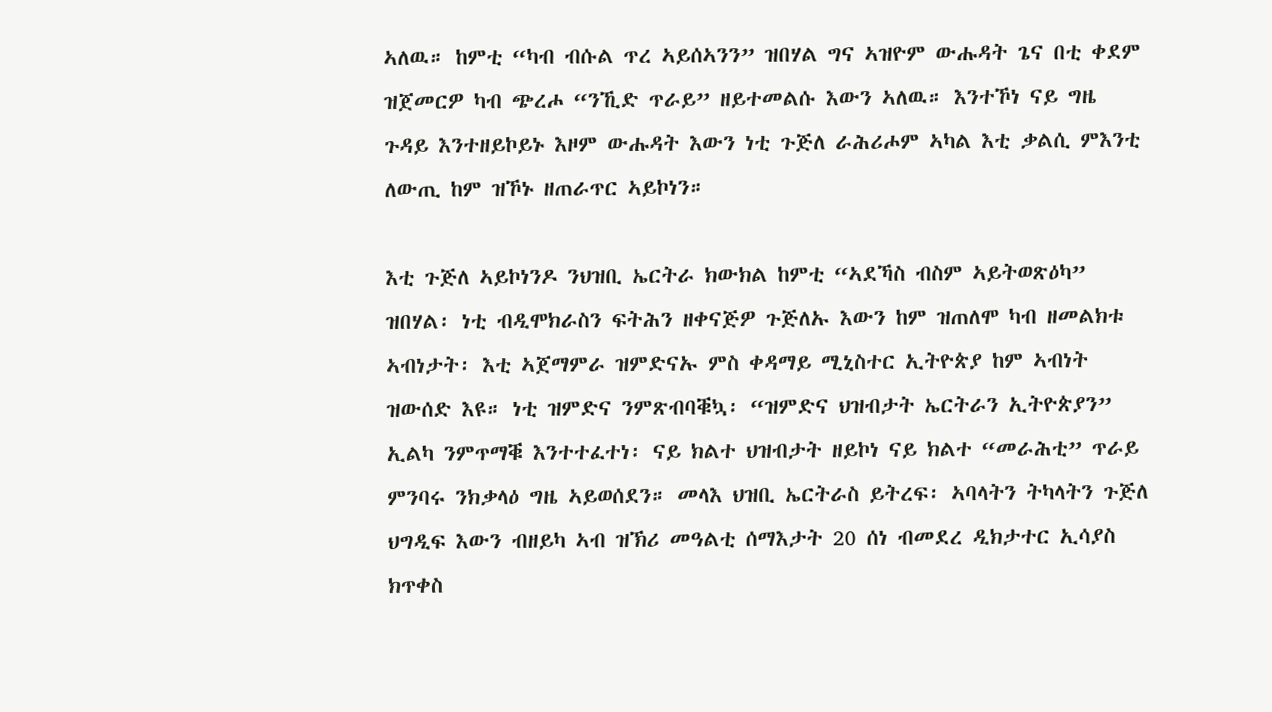ኣለዉ። ከምቲ “ካብ ብሱል ጥረ ኣይሰኣንን” ዝበሃል ግና ኣዝዮም ውሑዳት ጌና በቲ ቀደም ዝጀመርዎ ካብ ጭረሖ “ንኺድ ጥራይ” ዘይተመልሱ እውን ኣለዉ። እንተኾነ ናይ ግዜ ጉዳይ እንተዘይኮይኑ እዞም ውሑዳት እውን ነቲ ጉጅለ ራሕሪሖም ኣካል እቲ ቃልሲ ምእንቲ ለውጢ ከም ዝኾኑ ዘጠራጥር ኣይኮነን።

እቲ ጉጅለ ኣይኮነንዶ ንህዝቢ ኤርትራ ክውክል ከምቲ “ኣደኻስ ብስም ኣይትወጽዕካ” ዝበሃል፡ ነቲ ብዲሞክራስን ፍትሕን ዘቀናጅዎ ጉጅለኡ እውን ከም ዝጠለሞ ካብ ዘመልክቱ ኣብነታት፡ እቲ ኣጀማምራ ዝምድናኡ ምስ ቀዳማይ ሚኒስተር ኢትዮጵያ ከም ኣብነት ዝውሰድ እዩ። ነቲ ዝምድና ንምጽብባቑኳ፡ “ዝምድና ህዝብታት ኤርትራን ኢትዮጵያን” ኢልካ ንምጥማቑ እንተተፈተነ፡ ናይ ክልተ ህዝብታት ዘይኮነ ናይ ክልተ “መራሕቲ” ጥራይ ምንባሩ ንክቃላዕ ግዜ ኣይወሰደን። መላእ ህዝቢ ኤርትራስ ይትረፍ፡ ኣባላትን ትካላትን ጉጅለ ህግዲፍ እውን ብዘይካ ኣብ ዝኽሪ መዓልቲ ሰማእታት 20 ሰነ ብመደረ ዲክታተር ኢሳያስ ክጥቀስ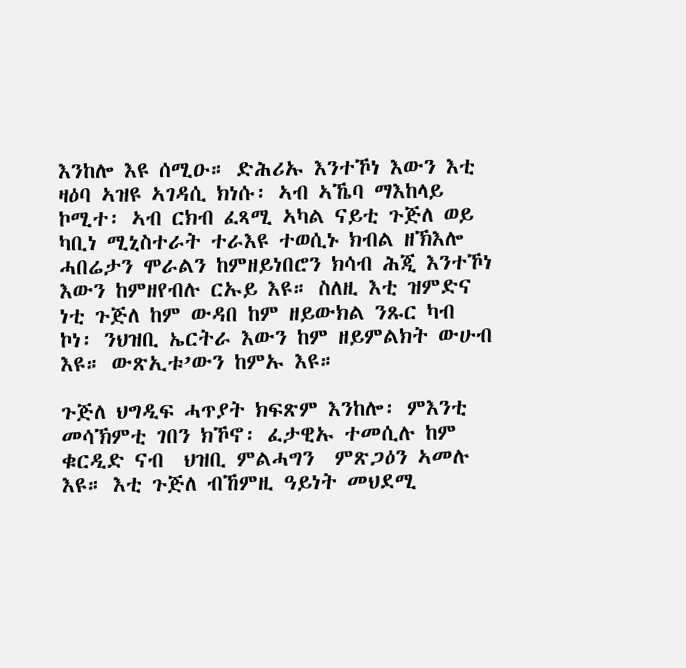እንከሎ እዩ ሰሚዑ። ድሕሪኡ እንተኾነ እውን እቲ ዛዕባ ኣዝዩ ኣገዳሲ ክነሱ፡ ኣብ ኣኼባ ማእከላይ ኮሚተ፡ ኣብ ርክብ ፈጻሚ ኣካል ናይቲ ጉጅለ ወይ ካቢነ ሚኒስተራት ተራእዩ ተወሲኑ ክብል ዘኽእሎ ሓበሬታን ሞራልን ከምዘይነበሮን ክሳብ ሕጂ እንተኾነ እውን ከምዘየብሉ ርኡይ እዩ። ስለዚ እቲ ዝምድና ነቲ ጉጅለ ከም ውዳበ ከም ዘይውክል ንጹር ካብ ኮነ፡ ንህዝቢ ኤርትራ እውን ከም ዘይምልክት ውሁብ እዩ። ውጽኢቱ’ውን ከምኡ እዩ።

ጉጅለ ህግዲፍ ሓጥያት ክፍጽም እንከሎ፡ ምእንቲ መሳኽምቲ ገበን ክኾኖ፡ ፈታዊኡ ተመሲሉ ከም ቁርዲድ ናብ  ህዝቢ ምልሓግን  ምጽጋዕን ኣመሉ እዩ። እቲ ጉጅለ ብኸምዚ ዓይነት መህደሚ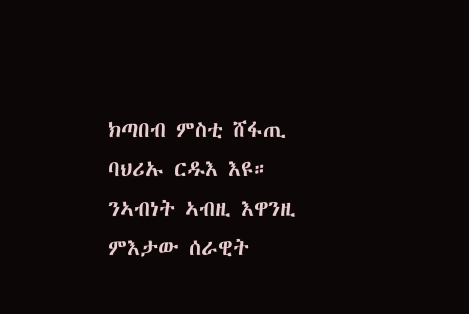ክጣበብ ምስቲ ሸፋጢ ባህሪኡ ርዱእ እዩ። ንኣብነት ኣብዚ እዋንዚ ምእታው ሰራዊት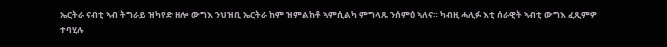ኤርትራ ናብቲ ኣብ ትግራይ ዝካየድ ዘሎ ውግእ ንህዝቢ ኤርትራ ከም ዝምልከቶ ኣምሲልካ ምግላጹ ንሰምዕ ኣለና። ካብዚ ሓሊፉ እቲ ሰራዊት ኣብቲ ውግእ ፈጺምዎ ተባሂሉ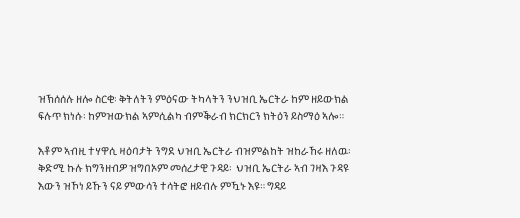ዝኽሰሰሉ ዘሎ ስርቂ፡ ቅትለትን ምዕናው ትካላትን ንህዝቢ ኤርትራ ከም ዘይውክል ፍሉጥ ክነሱ፡ ከምዝውክል ኣምሲልካ ብምቕራብ ክርክርን ክትዕን ይስማዕ ኣሎ።

እቶም ኣብዚ ተሃዋሲ ዛዕባታት ንግደ ህዝቢ ኤርትራ ብዝምልከት ዝከራኸሩ ዘለዉ፡ ቅድሚ ኩሉ ክግንዘብዎ ዝግበኦም መሰረታዊ ጉዳይ፡  ህዝቢ ኤርትራ ኣብ ገዛእ ጉዳዩ እውን ዝኾነ ይኹን ናይ ምውሳን ተሳትፎ ዘይብሉ ምዃኑ እዩ። ግዳይ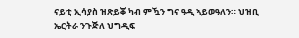ናይቲ ኢሳያስ ዝጽይቖ ካብ ምዃን ግና ዓዲ ኣይወዓለን። ህዝቢ ኤርትራ ንጉጅለ ህግዲፍ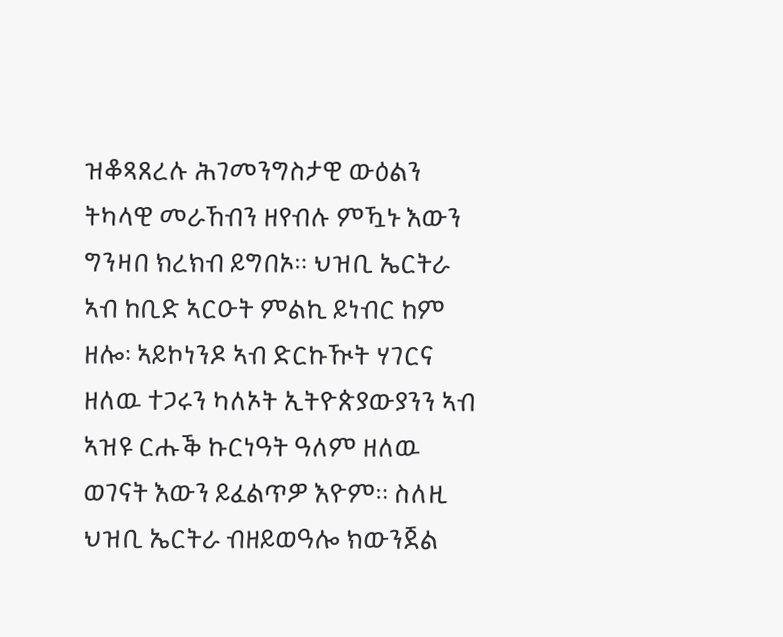ዝቆጻጸረሉ ሕገመንግስታዊ ውዕልን ትካላዊ መራኸብን ዘየብሉ ምዃኑ እውን ግንዛበ ክረክብ ይግበኦ። ህዝቢ ኤርትራ ኣብ ከቢድ ኣርዑት ምልኪ ይነብር ከም ዘሎ፡ ኣይኮነንዶ ኣብ ድርኩዂት ሃገርና ዘለዉ ተጋሩን ካለኦት ኢትዮጵያውያንን ኣብ ኣዝዩ ርሑቕ ኩርነዓት ዓለም ዘለዉ ወገናት እውን ይፈልጥዎ እዮም። ስለዚ ህዝቢ ኤርትራ ብዘይወዓሎ ክውንጀል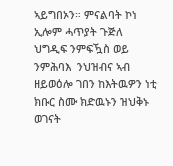ኣይግበኦን። ምናልባት ኮነ ኢሎም ሓጥያት ጉጅለ ህግዲፍ ንምፍዃስ ወይ ንምሕባእ  ንህዝብና ኣብ ዘይወዕሎ ገበን ከእትዉዎን ነቲ ክቡር ስሙ ክድዉኑን ዝህቅኑ ወገናት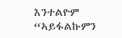እንተልዮም “ኣይፋልኩምን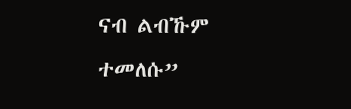ናብ ልብኹም ተመለሱ”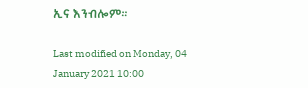ኢና እንብሎም።

Last modified on Monday, 04 January 2021 10:00